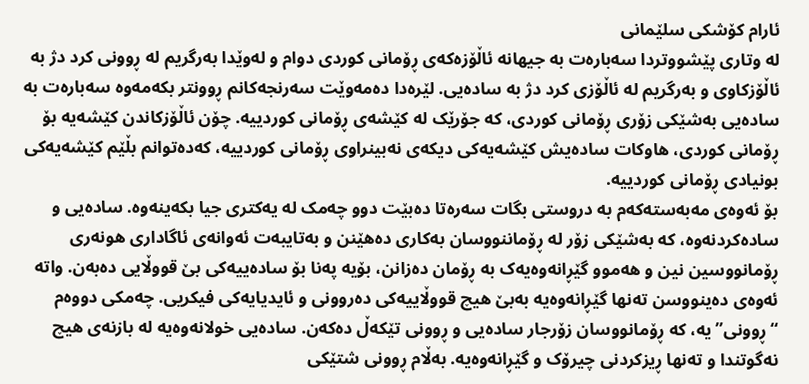ئارام کۆشکی سلێمانی
لە وتاری پێشووتردا سەبارەت بە جیهانە ئاڵۆزەکەی ڕۆمانی کوردی دوام و لەوێدا بەرگریم لە ڕوونی کرد دژ بە ئاڵۆزکاوی و بەرگریم لە ئاڵۆزی کرد دژ بە سادەیی. لێرەدا دەمەوێت سەرنجەکانم ڕوونتر بکەمەوە سەبارەت بە سادەیی بەشێکی زۆری ڕۆمانی کوردی، کە جۆرێک لە کێشەی ڕۆمانی کوردییە. چۆن ئاڵۆزکاندن کێشەیە بۆ ڕۆمانی کوردی، هاوکات سادەیش کێشەیەکی دیکەی نەبینراوی ڕۆمانی کوردییە، کەدەتوانم بڵێم کێشەیەکی بونیادی ڕۆمانی کوردییە.
بۆ ئەوەی مەبەستەکەم بە دروستی بگات سەرەتا دەبێت دوو چەمک لە یەکتری جیا بکەینەوە. سادەیی و سادەکردنەوە، کە بەشێکی زۆر لە ڕۆماننووسان بەکاری دەهێنن و بەتایبەت ئەوانەی ئاگاداری هونەری ڕۆمانووسین نین و هەموو گێڕانەوەیەک بە ڕۆمان دەزانن، بۆیە پەنا بۆ سادەییەکی بێ قووڵایی دەبەن. واتە ئەوەی دەینووسن تەنها گێڕانەوەیە بەبێ هیچ قووڵاییەکی دەروونی و ئایدیایەکی فیکریی. چەمکی دووەم “ڕوونی”یە، کە ڕۆمانووسان زۆرجار سادەیی و ڕوونی تێکەڵ دەکەن. سادەیی خولانەوەیە لە بازنەی هیچ نەگوتندا و تەنها ڕیزکردنی چیرۆک و گێڕانەوەیە. بەڵام ڕوونی شتێکی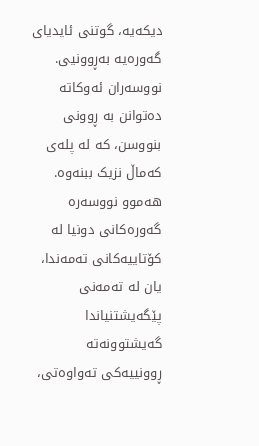دیکەیە، گوتنی ئایدیای گەورەیە بەڕوونیی. نووسەران ئەوکاتە دەتوانن بە ڕوونی بنووسن، کە لە پلەی کەماڵ نزیک ببنەوە. هەموو نووسەرە گەورەکانی دونیا لە کۆتاییەکانی تەمەندا، یان لە تەمەنی پێگەیشتنیاندا گەیشتوونەتە ڕوونییەکی تەواوەتی،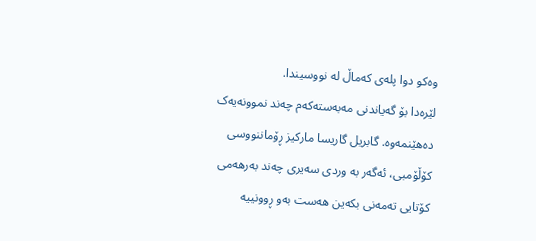وەکو دوا پلەی کەماڵ لە نووسیندا.
لێرەدا بۆ گەیاندنی مەبەستەکەم چەند نموونەیەک دەهێنمەوە. گابریل گاریسا مارکیز ڕۆماننووسی کۆڵۆمبی، ئەگەر بە وردی سەیری چەند بەرهەمی کۆتایی تەمەنی بکەین هەست بەو ڕوونییە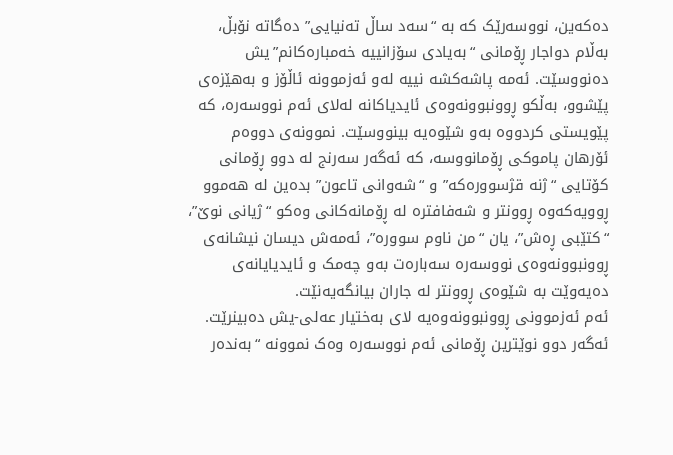دەکەین، نووسەرێک کە بە “سەد ساڵ تەنیایی” دەگاتە نۆبڵ، بەڵام دواجار ڕۆمانی “بەیادی سۆزانییە خەمبارەکانم”یش دەنووسێت. ئەمە پاشەکشە نییە لەو ئەزموونە ئاڵۆز و بەهێزەی پێشوو، بەڵکو ڕوونبوونەوەی ئایدیاکانە لەلای ئەم نووسەرە، کە پێویستی کردووە بەو شێوەیە بینووسێت. نموونەی دووەم ئۆرهان پاموکی ڕۆمانووسە، کە ئەگەر سەرنج لە دوو ڕۆمانی کۆتایی “ژنە قژسوورەکە” و “شەوانی تاعون” بدەین لە هەموو ڕوویەکەوە ڕوونتر و شەفافترە لە ڕۆمانەکانی وەکو “ژیانی نوێ”، “کتێبی ڕەش”، یان “من ناوم سوورە”، ئەمەش دیسان نیشانەی ڕوونبوونەوەی نووسەرە سەبارەت بەو چەمک و ئایدیایانەی دەیەوێت بە شێوەی ڕوونتر لە جاران بیانگەیەنێت.
ئەم ئەزموونی ڕوونبوونەوەیە لای بەختیار عەلی-یش دەبینرێت. ئەگەر دوو نوێترین ڕۆمانی ئەم نووسەرە وەک نموونە “بەندەر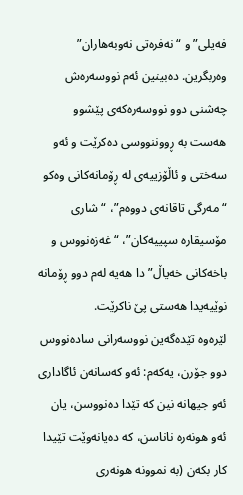فەیلی” و “نەفرەتی نەوبەهاران” وەربگرین. دەبینین ئەم نووسەرەش چەشنی دوو نووسەرەکەی پێشوو هەست بە ڕووننووسی دەکرێت و ئەو سەختی و ئاڵۆزییەی لە ڕۆمانەکانی وەکو “مەرگی تاقانەی دووەم”، “شاری مۆسیقارە سپییەکان”، “غەزەنووس و باخەکانی خەیاڵ”دا هەیە لەم دوو ڕۆمانە نوێیەیدا هەستی پێ ناکرێت.
لێرەوە تێدەگەین نووسەرانی سادەنووس دوو جۆرن، یەکەم: ئەو کەسانەن ئاگاداری ئەو جیهانە نین کە تێدا دەنووسن، یان ئەو هونەرە ناناسن، کە دەیانەوێت تێیدا کار بکەن (بە نموونە هونەری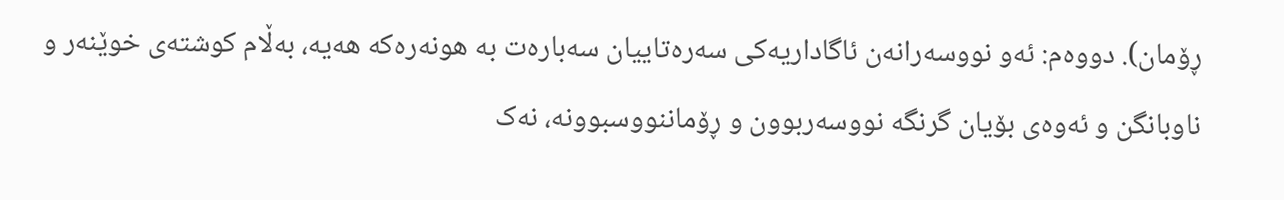ڕۆمان). دووەم: ئەو نووسەرانەن ئاگاداریەکی سەرەتاییان سەبارەت بە هونەرەکە هەیە، بەڵام کوشتەی خوێنەر و ناوبانگن و ئەوەی بۆیان گرنگە نووسەربوون و ڕۆماننووسبوونە، نەک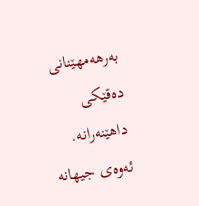بەرهەمهێنانی دەقێکی داهێنەرانە.
ئەوەی جیهانە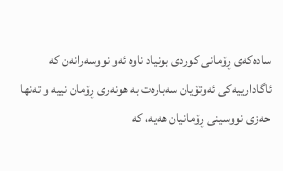سادەکەی ڕۆمانی کوردی بونیاد ناوە ئەو نووسەرانەن کە ئاگادارییەکی ئەوتۆیان سەبارەت بە هونەری ڕۆمان نییە و تەنها حەزی نووسینی ڕۆمانیان هەیە، کە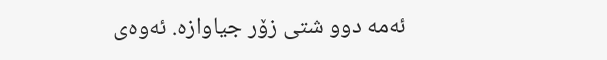ئەمە دوو شتی زۆر جیاوازە. ئەوەی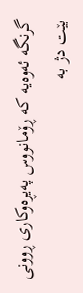گرنگە ئەوەیە کە ڕۆمانووس پەیڕەوکاری ڕوونی بێت دژ بە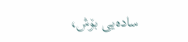سادەیی بۆش،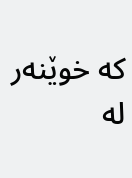کە خوێنەر لە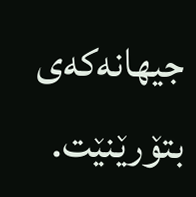جیهانەکەی بتۆرێنێت.